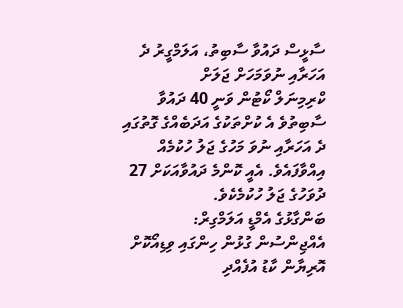ސާޅީސް ދައުވާ ސާބިތު، އަލަމްގީރު ދެ އަހަރާއި ނުވަމަހަށް ޖަލަށް
ކްރިމިނަލް ކޯޓުން ވަނީ 40 ދައުވާ ސާބިތުވެ އެ ކުށްތަކުގެ އަދަބެއްގެ ގޮތުގައި ދެ އަހަރާއި ނުވަ މަހުގެ ޖަލު ހުކުމެއް އިއްވާފައެވެ. އެއީ ކޮންމެ ދައުވާއަކަށް 27 ދުވަހުގެ ޖަލު ހުކުމެކެވެ.
ބަންގާޅުގެ އެމްޑީ އަލަމްގިރް: އެއްޖިންސުން ގުޅުން ހިންގައި ވިޑިއޯކޮށް އޮރިޔާން ކާޑު އުފެއްދި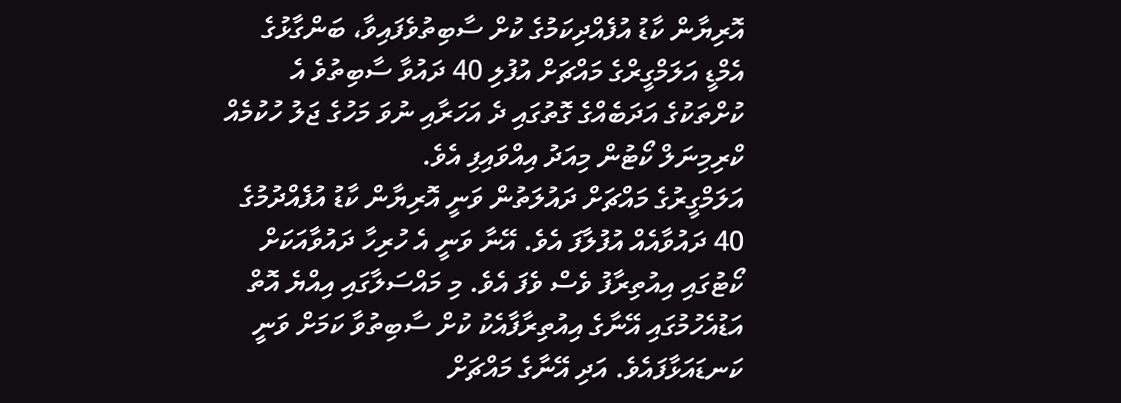އޮރިޔާން ކާޑު އުފެއްދިކަމުގެ ކުށް ސާބިތުވެފައިވާ، ބަންގާޅުގެ އެމްޑީ އަލަމްގީރްގެ މައްޗަށް އުފުލި 40 ދައުވާ ސާބިތުވެ އެ ކުށްތަކުގެ އަދަބެއްގެ ގޮތުގައި ދެ އަހަރާއި ނުވަ މަހުގެ ޖަލު ހުކުމެއް ކްރިމިނަލް ކޯޓުން މިއަދު އިއްވައިފި އެވެ.
އަލަމްގީރުގެ މައްޗަށް ދައުލަތުން ވަނީ އޮރިޔާން ކާޑު އުފެއްދުމުގެ 40 ދައުވާއެއް އުފުލާފަ އެވެ. އޭނާ ވަނީ އެ ހުރިހާ ދައުވާއަކަށް ކޯޓުގައި އިއުތިރާފު ވެސް ވެފަ އެވެ. މި މައްސަލާގައި އިއްޔެ އޮތް އަޑުއެހުމުގައި އޭނާގެ އިއުތިރާފާއެކު ކުށް ސާބިތުވާ ކަމަށް ވަނީ ކަނޑައަޅާފައެވެ. އަދި އޭނާގެ މައްޗަށް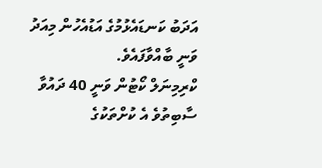އަދަބު ކަނޑައެޅުމުގެ އަޑުއެހުން މިއަދު ވަނީ ބާއްވާފައެވެ.
ކްރިމިނަލް ކޯޓުން ވަނީ 40 ދައުވާ ސާބިތުވެ އެ ކުށްތަކުގެ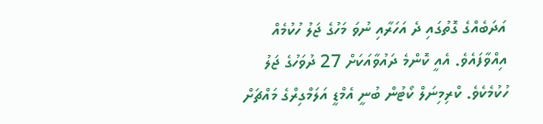އަދަބެއްގެ ގޮތުގައި ދެ އަހަރާއި ނުވަ މަހުގެ ޖަލު ހުކުމެއް އިއްވާފައެވެ. އެއީ ކޮންމެ ދައުވާއަކަށް 27 ދުވަހުގެ ޖަލު ހުކުމެކެވެ. ކްރިމިނަލް ކޯޓުން ބުނީ އެމްޑީ އަލަމްގިރްގެ މައްޗަށް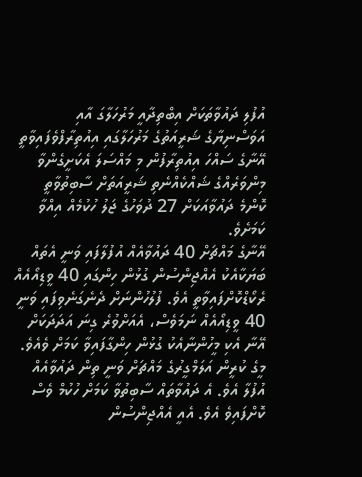އުފުލި ދައުވާތަކަށް އިބްތިދާއީ މަރުހަލާގަ އާއި އަވަސްނިޔާގެ ޝަރީއަތުގެ މަރުހަލާގައި އިއުތިރާފްވެފައިވާތީ އޭނާގެ ސައްހަ އިއުތިރާފުން މި މައްސަލަ އެކަށީގެންވާ މިންވަރެއްގެ ޝައްކެއްނެތި ޝަރީއަތަށް ސާބިތުވާތީ ކޮންމެ ދައުވާއަކަށް 27 ދުވަހުގެ ޖަލު ހުކުމެއް އިއްވާ ކަމަށެވެ.
އޭނާގެ މައްޗަށް 40 ދައުވާއެއް އުފުލާފައި ވަނީ އެތައް ބަޔަކާއެކު އެއްޖިންސުން ގުޅުން ހިންގައި 40 ވީޑިއޯއެއް ރެކޯޑްކޮށްފައިވާތީ އެވެ. ފުލުހުންނަށް ދެނެގަނެވިފައި ވަނީ 40 ވީޑިއޯއެއް ނަމަވެސް، އެއަށްވުރެ ގިނަ އަދަދަކަށް އޭނާ އެކި މީހުންނާއެކު ގުޅުން ހިންގާފައިވާ ކަމަށް ވެއެވެ.
މީގެ ކުރީން އަލަމްގީރުގެ މައްޗަށް ވަނީ ތިން ދައުވާއެއް އުފުލާ އެވެ. އެ ދައުވާތައް ސާބިތުވާ ކަމަށް ހުކުމް ވެސް ކޮށްފައިވެ އެވެ. އެއީ އެއްޖިންސުން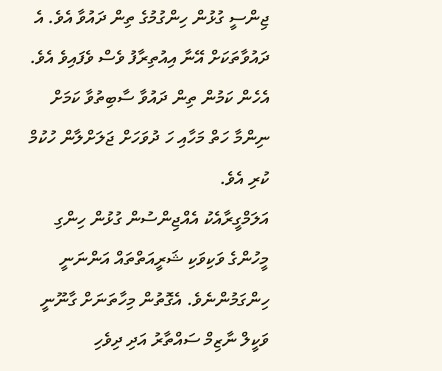ޖިންސީ ގުޅުން ހިންގުމުގެ ތިން ދައުވާ އެވެ. އެ ދައުވާތަކަށް އޭނާ އިއުތިރާފު ވެސް ވެފައިވެ އެވެ. އެހެން ކަމުން ތިން ދައުވާ ސާބިތުވާ ކަމަށް ނިންމާ ހަތް މަހާއި ހަ ދުވަހަށް ޖަލަށްލާން ހުކުމް ކުރި އެވެ.
އަލަމްގީރާއެކު އެއްޖިންސުން ގުޅުން ހިންގި މީހުންގެ ވަކިވަކި ޝަރީއަތްތައް އަންނަނީ ހިންގަމުންނެވެ. އެގޮތުން މިހާތަނަށް ގާނޫނީ ވަކީލް ނާޒިމް ސައްތާރު އަދި ދިވެހި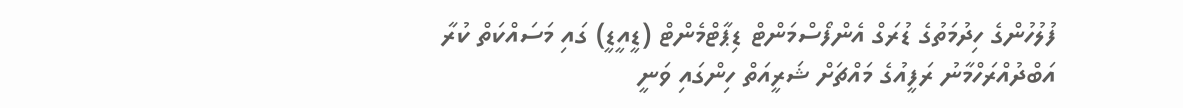ފުލުހުންގެ ހިދުމަތުގެ ޑުރަގް އެންފޯސްމަންޓް ޑިޕާޓްމެންޓް (ޑީއީޑީ) ގައި މަސައްކަތް ކުރާ އަބްދުއްރަހްމާނު ރަފީއުގެ މައްޗަށް ޝަރީއަތް ހިންގައި ވަނީ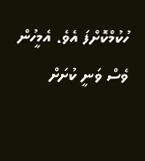ހުކުމްކޮށްފަ އެވެ. އެމީހުން ވެސް ވަނީ ކުށަށް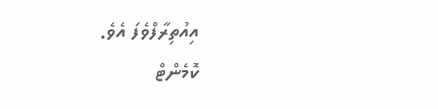އިއުތިރާފްވެފަ އެވެ.
ކޮމެންޓް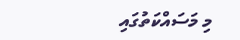މި މަސައްކަތުގައި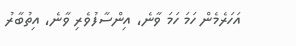އަހަރެމެން ހަމަ ހަމަ ވާނެ، އިންސާފުވެރި ވާނެ، އިތުބާރު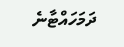ދަމަހައްޓާނެ